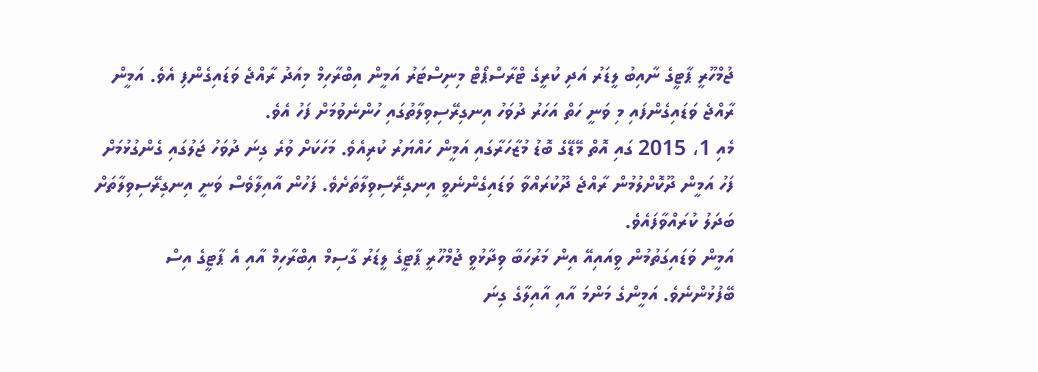ޖުމްހޫރީ ޕާޓީގެ ނާއިބު ލީޑަރު އަދި ކުރީގެ ޓްރާސްޕޯޓް މިނިސްޓަރު އަމީން އިބްރާހިމް މިއަދު ރާއްޖެ ވަޑައިގެންފި އެވެ. އަމީން ރާއްޖެ ވަޑައިގެންފައި މި ވަނީ ހަތް އަހަރު ދުވަހު އިނގިރޭސިވިލާތުގައި ހުންނެވުމަށް ފަހު އެވެ.
މެއި 1، 2015 ގައި އޮތް މޭޑޭގެ ބޮޑު މުޒާހަރާގައި އަމީން ހައްޔަރު ކުރިއެވެ. މަހަކަށް ވުރެ ގިނަ ދުވަހު ޖަލުގައި ގެންގުޅުމަށް ފަހު އަމީން ދޫކޮށްލުމުން ރާއްޖެ ދޫކުރައްވާ ވަޑައިގެންނެވީ އިނގިރޭސިވިލާތަށެވެ. ފަހުން އާއިލާވެސް ވަނީ އިނގިރޭސިވިލާތަށް ބަދަލު ކުރައްވާފައެވެ.
އަމީން ވަޑައިގަތުމުން ވީއައިއޭ އިން މަރުހަބާ ވިދާޅުވީ ޖުމްހޫރީ ޕާޓީގެ ލީޑަރު ގާސިމް އިބްރާހިމް އާއި އެ ޕާޓީގެ އިސް ބޭފުޅުންނެވެ. އަމީންގެ މަންމަ އާއި އާއިލާގެ ގިނަ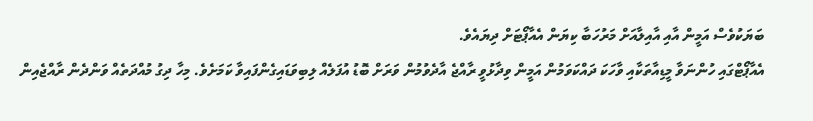ބަޔަކުވެސް އަމީން އާއި އާއިލާއަށް މަރުހަބާ ކިޔަން އެއާޕޯޓަށް ދިޔައެވެ.
އެއާޕޯޓްގައި ހުންނަވާ މީޑިއާތަކާއި ވާހަކަ ދައްކަވަމުން އަމީން ވިދާޅުވީ ރާއްޖެ އާދެވުމުން ވަރަށް ބޮޑު އުފަލެއް ލިބިވަޑައިގެންފައިވާ ކަމަށެވެ. މިހާ ދިގު މުއްދަތެއް ވަންދެން ރާއްޖެއިން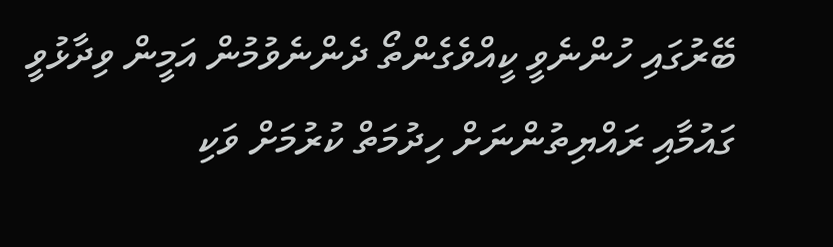ބޭރުގައި ހުންނެވީ ކީއްވެގެންތޯ ދެންނެވުމުން އަމީން ވިދާޅުވީ ގައުމާއި ރައްޔިތުންނަށް ހިދުމަތް ކުރުމަށް ވަކި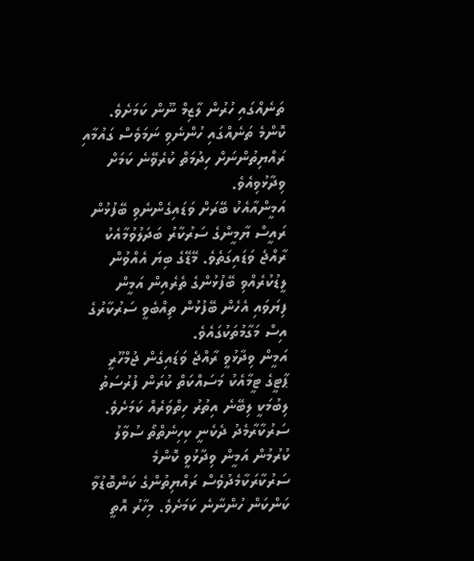ތަނެއްގައި ހުރުން ލާޒިމް ނޫން ކަމަށެވެ. ކޮންމެ ތަނެއްގައި ހުންނެވި ނަމަވެސް ގައުމާއި ރައްޔިތުންނަށް ހިދުމަތް ކުރެވޭނެ ކަމަށް ވިދާޅުވިއެވެ.
އަމީންއާއެކު ބޭރަށް ވަޑައިގެންނެވި ބޭފުޅުން ރައީސް ޔާމީންގެ ސަރުކާރު ބަދަލުވުމާއެކު ރާއްޖެ ވަޑައިގަތެވެ. މޭޑޭގެ ބިޔަ އެއްވުން ލީޑުކުރެއްވި ބޭފުޅުންގެ ތެރެއިން އަމީން ފިޔަވައި އެހެން ބޭފުޅުން ތިއްބެވީ ސަރުކާރުގެ އިސް މަގާމުތަކުގައެވެ.
އަމީން ވިދާޅުވީ ރާއްޖެ ވަޑައިގެން ޖުމްހޫރީ ޕާޓީގެ ޓީމާއެކު މަސައްކަތް ކުރަން ފުރުސަތު ލިބުމަކީ ލިބޭނެ އިތުރު ހިތްވަރެއް ކަމަށެވެ.
ސަރުކާރާމެދު ދެކެނީ ކިހިނެތްތޯ ސުވާލު ކުރުމުން އަމީން ވިދާޅުވީ ކޮންމެ ސަރުކާރަކާމެދުވެސް ރައްޔިތުންގެ ކަންބޮޑުވާ ކަންކަން ހުންނާނެ ކަމަށެވެ. މިހާރު އޮތީ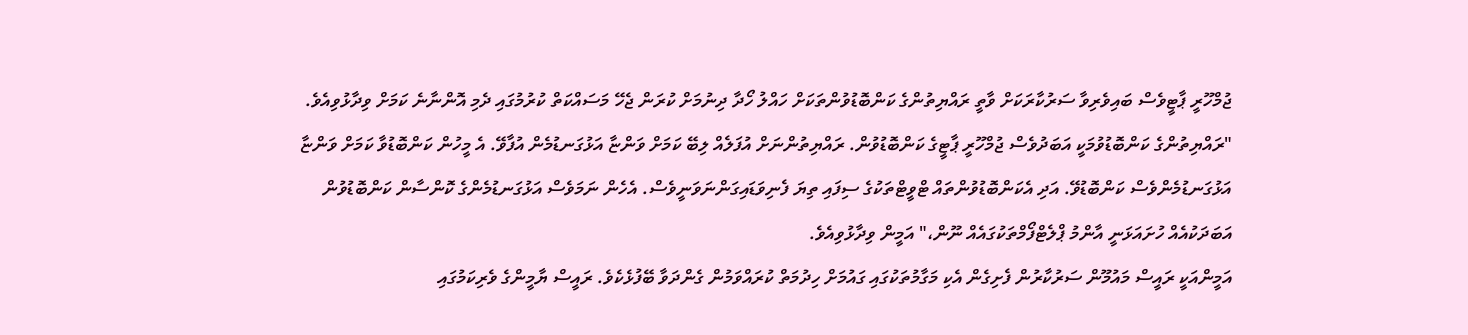ޖުމްހޫރީ ޕާޓީވެސް ބައިވެރިވާ ސަރުކާރަކަށް ވާތީ ރައްޔިތުންގެ ކަންބޮޑުވުންތަކަށް ހައްލު ހޯދާ ދިނުމަށް ކުރަން ޖެހޭ މަސައްކަތް ކުރުމުގައި ދެމި އޮންނާނެ ކަމަށް ވިދާޅުވިއެވެ.
"ރައްޔިތުންގެ ކަންބޮޑުވުމަކީ އަބަދުވެސް ޖުމްހޫރީ ޕާޓީގެ ކަންބޮޑުވުން. ރައްޔިތުންނަށް އުފަލެއް ލިބޭ ކަމަށް ވަންޏާ އަޅުގަނޑުމެން އުފާވޭ. އެ މީހުން ކަންބޮޑުވާ ކަމަށް ވަންޏާ އަޅުގަނޑުމެންވެސް ކަންބޮޑުވޭ. އަދި އެކަންބޮޑުވުންތައް ޓްވީޓްތަކުގެ ސިފައި ތިޔަ ފެނިވަޑައިގަންނަވަނީވެސް. އެހެން ނަމަވެސް އަޅުގަނޑުމެންގެ ކޮންސާން ކަންބޮޑުވުން އަބަދަކުއެއް ހުށައަޅަނީ އާންމު ޕްލެޓްފޯމްތަކުގައެއް ނޫން،" އަމީން ވިދާޅުވިއެވެ.
އަމީންއަކީ ރައީސް މައުމޫން ސަރުކާރުން ފެށިގެން އެކި މަގާމުތަކުގައި ގައުމަށް ހިދުމަތް ކުރައްވަމުން ގެންދަވާ ބޭފުޅެކެވެ. ރައީސް ޔާމީންގެ ވެރިކަމުގައި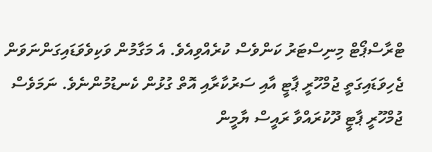ޓްރާސްޕޯޓް މިނިސްޓަރު ކަންވެސް ކުރެއްވިއެވެ. އެ މަގާމުން ވަކިވެވަޑައިގަންނަވަން ޖެހިވަޑައިގަތީ ޖުމްހޫރީ ޕާޓީ އާއި ސަރުކާރާއި އޮތް ގުޅުން ކެނޑުމުންނެވެ. ނަމަވެސް ޖުމްހޫރީ ޕާޓީ ދޫކުރައްވާ ރައީސް ޔާމީން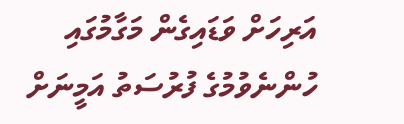އަރިހަށް ވަޑައިގެން މަގާމުގައި ހުންނެވުމުގެ ފުރުސަތު އަމީނަށް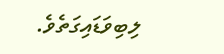ލިބިވަޑައިގަތެވެ.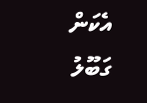އެކަން ގަބޫލު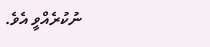ނުކުރެއްވީ އެވެ.